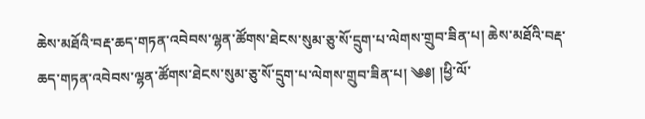ཆེས་མཐོའི་བརྡ་ཆད་གཏན་འབེབས་ལྷན་ཚོགས་ཐེངས་སུམ་ཅུ་སོ་དྲུག་པ་ལེགས་གྲུབ་ཟིན་པ། ཆེས་མཐོའི་བརྡ་ཆད་གཏན་འབེབས་ལྷན་ཚོགས་ཐེངས་སུམ་ཅུ་སོ་དྲུག་པ་ལེགས་གྲུབ་ཟིན་པ། ༄༅། །ཕྱི་ལོ་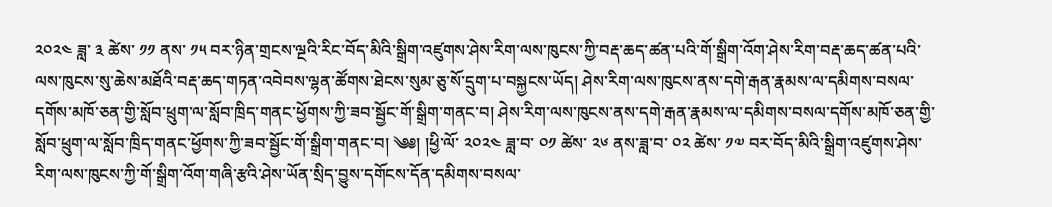༢༠༢༤ ཟླ་ ༣ ཚེས་ ༡༡ ནས་ ༡༥ བར་ཉིན་གྲངས་ལྔའི་རིང་བོད་མིའི་སྒྲིག་འཛུགས་ཤེས་རིག་ལས་ཁུངས་ཀྱི་བརྡ་ཆད་ཚན་པའི་གོ་སྒྲིག་འོག་ཤེས་རིག་བརྡ་ཆད་ཚན་པའི་ལས་ཁུངས་སུ་ཆེས་མཐོའི་བརྡ་ཆད་གཏན་འབེབས་ལྷན་ཚོགས་ཐེངས་སུམ་ཅུ་སོ་དྲུག་པ་བསྐྱངས་ཡོད། ཤེས་རིག་ལས་ཁུངས་ནས་དགེ་རྒན་རྣམས་ལ་དམིགས་བསལ་དགོས་མཁོ་ཅན་གྱི་སློབ་ཕྲུག་ལ་སློབ་ཁྲིད་གནང་ཕྱོགས་ཀྱི་ཟབ་སྦྱོང་གོ་སྒྲིག་གནང་བ། ཤེས་རིག་ལས་ཁུངས་ནས་དགེ་རྒན་རྣམས་ལ་དམིགས་བསལ་དགོས་མཁོ་ཅན་གྱི་སློབ་ཕྲུག་ལ་སློབ་ཁྲིད་གནང་ཕྱོགས་ཀྱི་ཟབ་སྦྱོང་གོ་སྒྲིག་གནང་བ། ༄༅། །ཕྱི་ལོ་ ༢༠༢༤ ཟླ་བ་ ༠༡ ཚེས་ ༢༦ ནས་ཟླ་བ་ ༠༢ ཚེས་ ༡༧ བར་བོད་མིའི་སྒྲིག་འཛུགས་ཤེས་རིག་ལས་ཁུངས་ཀྱི་གོ་སྒྲིག་འོག་གཞི་རྩའི་ཤེས་ཡོན་སྲིད་བྱུས་དགོངས་དོན་དམིགས་བསལ་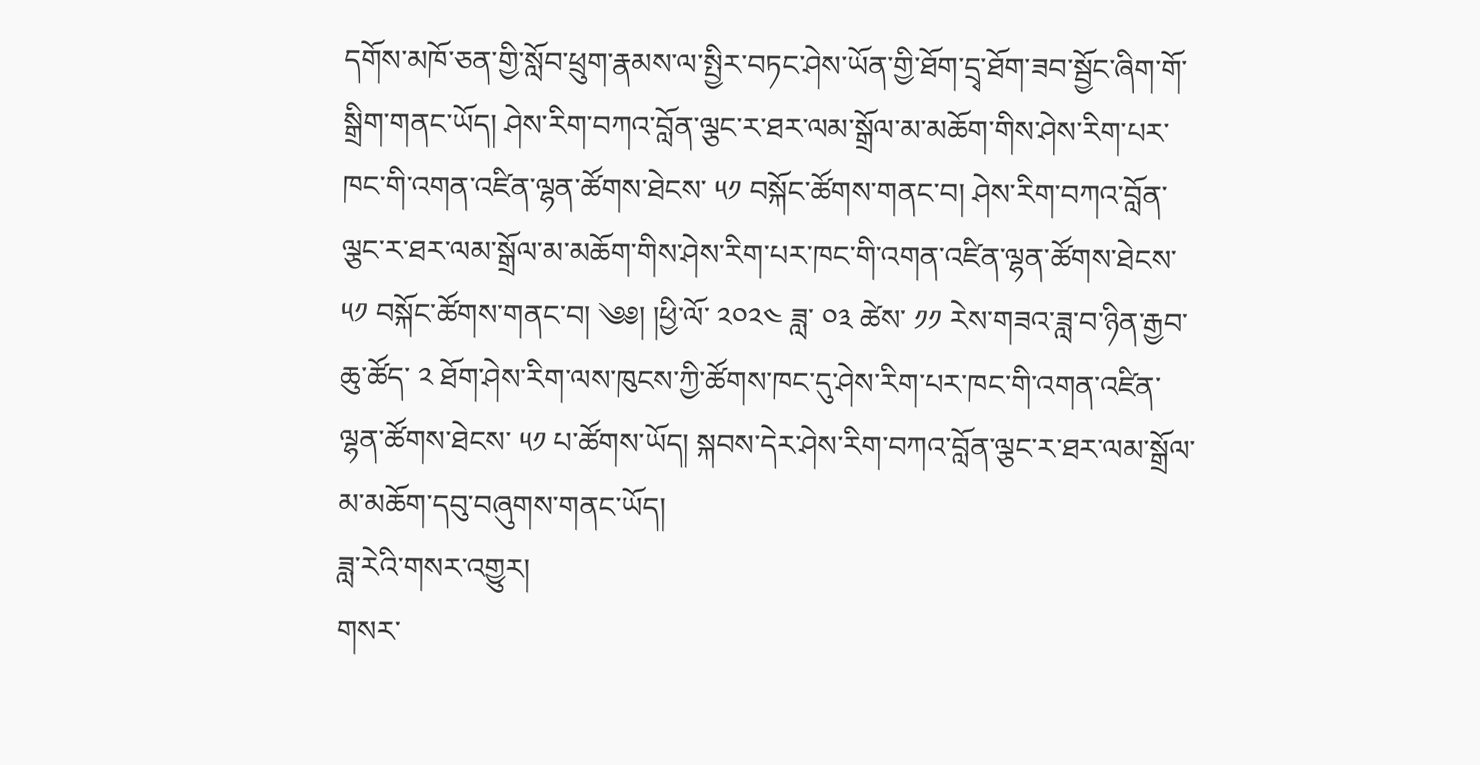དགོས་མཁོ་ཅན་གྱི་སློབ་ཕྲུག་རྣམས་ལ་སྤྱིར་བཏང་ཤེས་ཡོན་གྱི་ཐོག་དྲྭ་ཐོག་ཟབ་སྦྱོང་ཞིག་གོ་སྒྲིག་གནང་ཡོད། ཤེས་རིག་བཀའ་བློན་ལྕང་ར་ཐར་ལམ་སྒྲོལ་མ་མཆོག་གིས་ཤེས་རིག་པར་ཁང་གི་འགན་འཛིན་ལྷན་ཚོགས་ཐེངས་ ༥༡ བསྐོང་ཚོགས་གནང་བ། ཤེས་རིག་བཀའ་བློན་ལྕང་ར་ཐར་ལམ་སྒྲོལ་མ་མཆོག་གིས་ཤེས་རིག་པར་ཁང་གི་འགན་འཛིན་ལྷན་ཚོགས་ཐེངས་ ༥༡ བསྐོང་ཚོགས་གནང་བ། ༄༅། །ཕྱི་ལོ་ ༢༠༢༤ ཟླ་ ༠༣ ཚེས་ ༡༡ རེས་གཟའ་ཟླ་བ་ཉིན་རྒྱབ་ཆུ་ཚོད་ ༢ ཐོག་ཤེས་རིག་ལས་ཁུངས་ཀྱི་ཚོགས་ཁང་དུ་ཤེས་རིག་པར་ཁང་གི་འགན་འཛིན་ལྷན་ཚོགས་ཐེངས་ ༥༡ པ་ཚོགས་ཡོད། སྐབས་དེར་ཤེས་རིག་བཀའ་བློན་ལྕང་ར་ཐར་ལམ་སྒྲོལ་མ་མཆོག་དབུ་བཞུགས་གནང་ཡོད།
ཟླ་རེའི་གསར་འགྱུར།
གསར་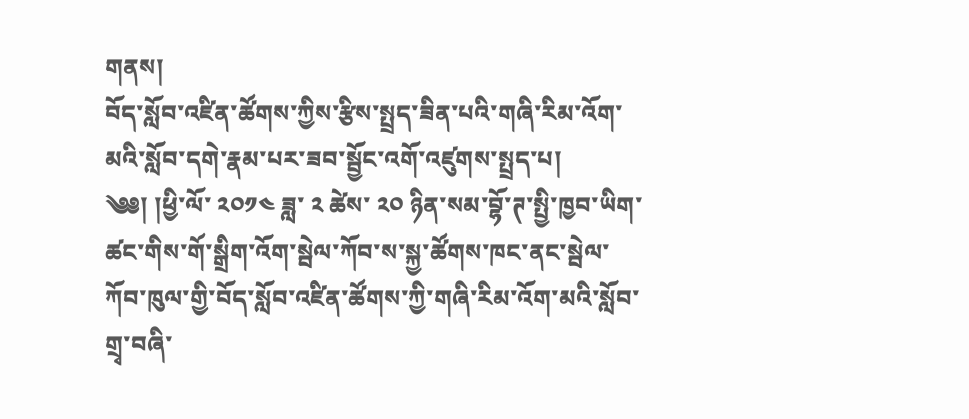གནས།
བོད་སློབ་འཛིན་ཚོགས་ཀྱིས་རྩིས་སྤྲད་ཟིན་པའི་གཞི་རིམ་འོག་མའི་སློབ་དགེ་རྣམ་པར་ཟབ་སྦྱོང་འགོ་འཛུགས་སྤྲད་པ།
༄༅། །ཕྱི་ལོ་ ༢༠༡༤ ཟླ་ ༢ ཚེས་ ༢༠ ཉིན་སམ་བྷོ་ཊ་སྤྱི་ཁྱབ་ཡིག་ཚང་གིས་གོ་སྒྲིག་འོག་སྦེལ་ཀོབ་ས་སྐྱ་ཚོགས་ཁང་ནང་སྦེལ་ཀོབ་ཁུལ་གྱི་བོད་སློབ་འཛིན་ཚོགས་ཀྱི་གཞི་རིམ་འོག་མའི་སློབ་གྲྭ་བཞི་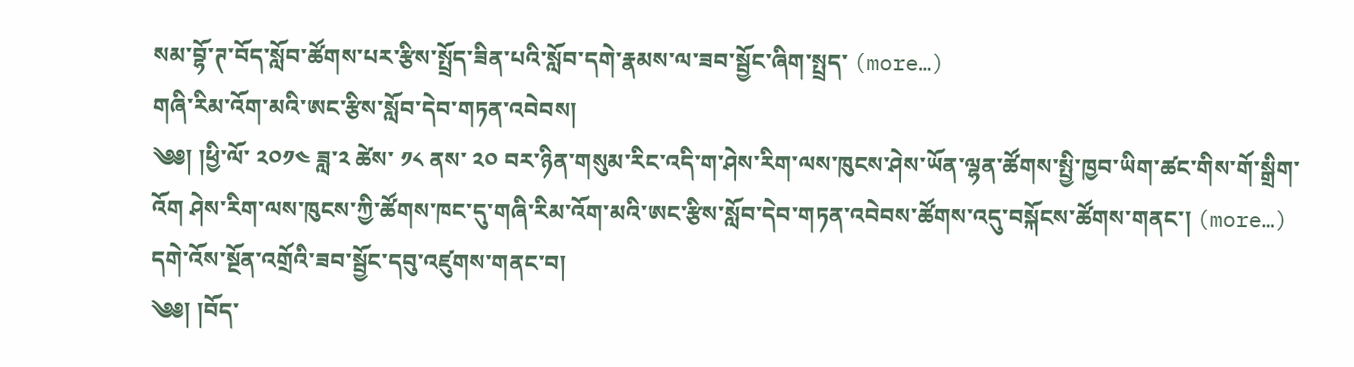སམ་བྷོ་ཊ་བོད་སློབ་ཚོགས་པར་རྩིས་སྤྲོད་ཟིན་པའི་སློབ་དགེ་རྣམས་ལ་ཟབ་སྦྱོང་ཞིག་སྤྲད་ (more…)
གཞི་རིམ་འོག་མའི་ཨང་རྩིས་སློབ་དེབ་གཏན་འབེབས།
༄༅། །ཕྱི་ལོ་ ༢༠༡༤ ཟླ་༢ ཚེས་ ༡༨ ནས་ ༢༠ བར་ཉིན་གསུམ་རིང་འདི་ག་ཤེས་རིག་ལས་ཁུངས་ཤེས་ཡོན་ལྷན་ཚོགས་སྤྱི་ཁྱབ་ཡིག་ཚང་གིས་གོ་སྒྲིག་འོག ཤེས་རིག་ལས་ཁུངས་ཀྱི་ཚོགས་ཁང་དུ་གཞི་རིམ་འོག་མའི་ཨང་རྩིས་སློབ་དེབ་གཏན་འབེབས་ཚོགས་འདུ་བསྐོངས་ཚོགས་གནང་། (more…)
དགེ་འོས་སྔོན་འགྲོའི་ཟབ་སྦྱོང་དབུ་འཛུགས་གནང་བ།
༄༅། །བོད་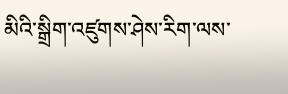མིའི་སྒྲིག་འཛུགས་ཤེས་རིག་ལས་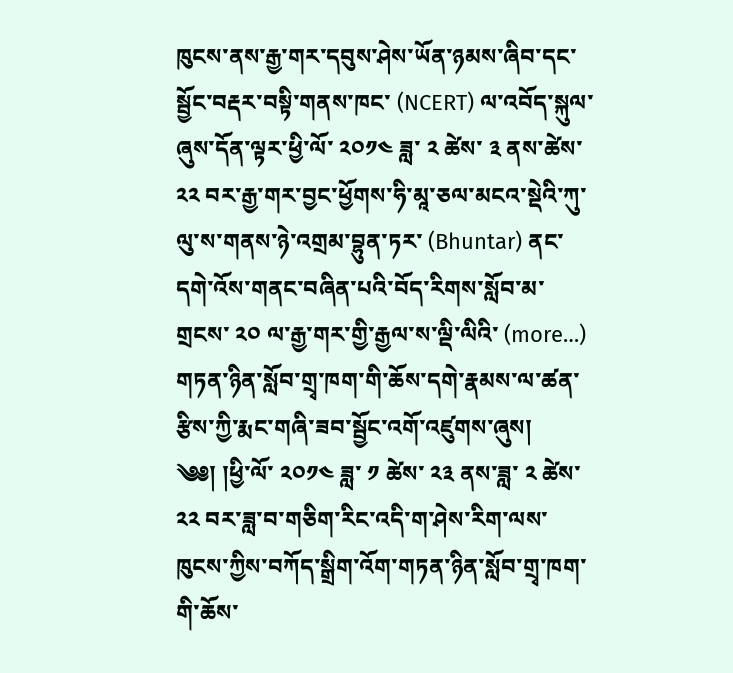ཁུངས་ནས་རྒྱ་གར་དབུས་ཤེས་ཡོན་ཉམས་ཞིབ་དང་སྦྱོང་བརྡར་བསྟི་གནས་ཁང་ (NCERT) ལ་འབོད་སྐུལ་ཞུས་དོན་ལྟར་ཕྱི་ལོ་ ༢༠༡༤ ཟླ་ ༢ ཚེས་ ༣ ནས་ཚེས་ ༢༢ བར་རྒྱ་གར་བྱང་ཕྱོགས་ཧི་མཱ་ཅལ་མངའ་སྡེའི་ཀུ་ལུ་ས་གནས་ཉེ་འགྲམ་བྷུན་ཏར་ (Bhuntar) ནང་དགེ་འོས་གནང་བཞིན་པའི་བོད་རིགས་སློབ་མ་གྲངས་ ༢༠ ལ་རྒྱ་གར་གྱི་རྒྱལ་ས་ལྡི་ལིའི་ (more…)
གཏན་ཉིན་སློབ་གྲྭ་ཁག་གི་ཆོས་དགེ་རྣམས་ལ་ཚན་རྩིས་ཀྱི་རྨང་གཞི་ཟབ་སྦྱོང་འགོ་འཛུགས་ཞུས།
༄༅། །ཕྱི་ལོ་ ༢༠༡༤ ཟླ་ ༡ ཚེས་ ༢༣ ནས་ཟླ་ ༢ ཚེས་ ༢༢ བར་ཟླ་བ་གཅིག་རིང་འདི་ག་ཤེས་རིག་ལས་ཁུངས་ཀྱིས་བཀོད་སྒྲིག་འོག་གཏན་ཉིན་སློབ་གྲྭ་ཁག་གི་ཆོས་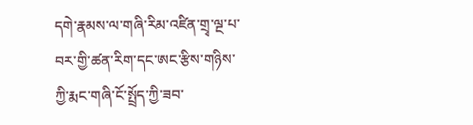དགེ་རྣམས་ལ་གཞི་རིམ་འཛིན་གྲྭ་ལྔ་པ་བར་གྱི་ཚན་རིག་དང་ཨང་རྩིས་གཉིས་ཀྱི་རྨང་གཞི་ངོ་སྤྲོད་ཀྱི་ཟབ་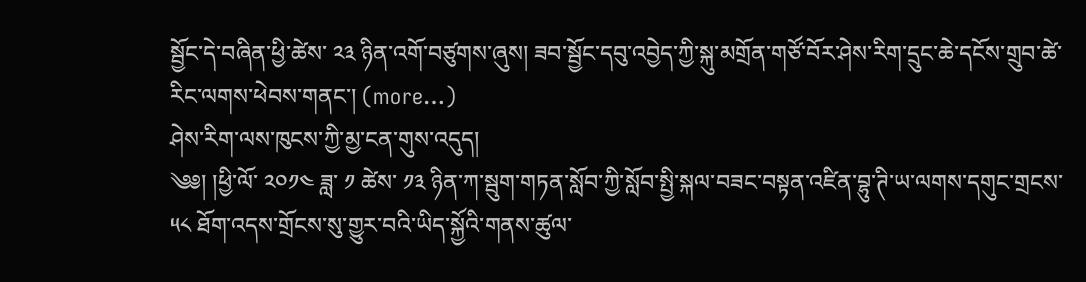སྦྱོང་དེ་བཞིན་ཕྱི་ཚེས་ ༢༣ ཉིན་འགོ་བཙུགས་ཞུས། ཟབ་སྦྱོང་དབུ་འབྱེད་ཀྱི་སྐུ་མགྲོན་གཙོ་བོར་ཤེས་རིག་དྲུང་ཆེ་དངོས་གྲུབ་ཚེ་རིང་ལགས་ཕེབས་གནང་། (more…)
ཤེས་རིག་ལས་ཁུངས་ཀྱི་མྱ་ངན་གུས་འདུད།
༄༅། །ཕྱི་ལོ་ ༢༠༡༤ ཟླ་ ༡ ཚེས་ ༡༣ ཉིན་ཀ་སྦུག་གཏན་སློབ་ཀྱི་སློབ་སྤྱི་སྐལ་བཟང་བསྟན་འཛིན་བྷུ་ཊི་ཡ་ལགས་དགུང་གྲངས་ ༥༨ ཐོག་འདས་གྲོངས་སུ་གྱུར་བའི་ཡིད་སྐྱོའི་གནས་ཚུལ་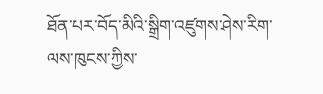ཐོན་པར་བོད་མིའི་སྒྲིག་འཛུགས་ཤེས་རིག་ལས་ཁུངས་ཀྱིས་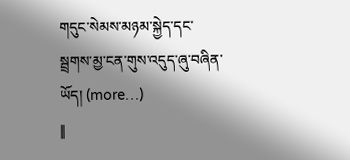གདུང་སེམས་མཉམ་སྐྱེད་དང་སྦྲགས་མྱ་ངན་གུས་འདུད་ཞུ་བཞིན་ཡོད། (more…)
||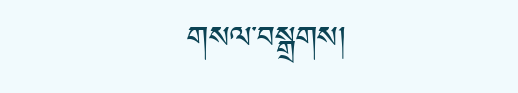གསལ་བསྒྲགས།